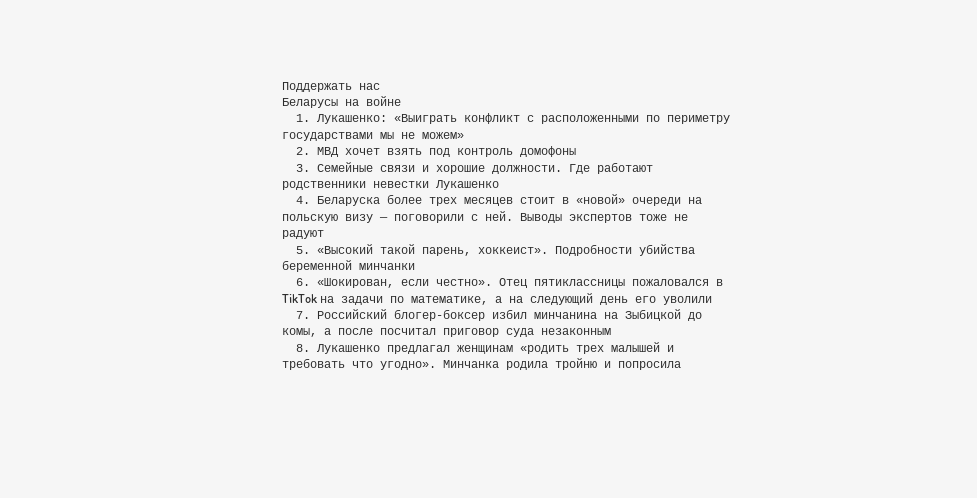Поддержать нас
Беларусы на войне
  1. Лукашенко: «Выиграть конфликт с расположенными по периметру государствами мы не можем»
  2. МВД хочет взять под контроль домофоны
  3. Семейные связи и хорошие должности. Где работают родственники невестки Лукашенко
  4. Беларуска более трех месяцев стоит в «новой» очереди на польскую визу — поговорили с ней. Выводы экспертов тоже не радуют
  5. «Высокий такой парень, хоккеист». Подробности убийства беременной минчанки
  6. «Шокирован, если честно». Отец пятиклассницы пожаловался в TikTok на задачи по математике, а на следующий день его уволили
  7. Российский блогер-боксер избил минчанина на Зыбицкой до комы, а после посчитал приговор суда незаконным
  8. Лукашенко предлагал женщинам «родить трех малышей и требовать что угодно». Минчанка родила тройню и попросила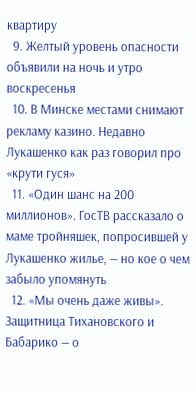квартиру
  9. Желтый уровень опасности объявили на ночь и утро воскресенья
  10. В Минске местами снимают рекламу казино. Недавно Лукашенко как раз говорил про «крути гуся»
  11. «Один шанс на 200 миллионов». ГосТВ рассказало о маме тройняшек, попросившей у Лукашенко жилье, — но кое о чем забыло упомянуть
  12. «Мы очень даже живы». Защитница Тихановского и Бабарико — о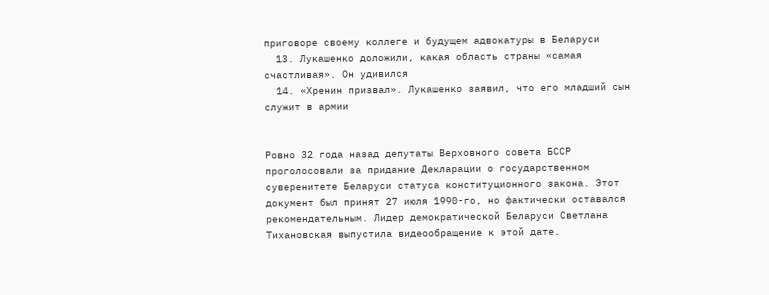приговоре своему коллеге и будущем адвокатуры в Беларуси
  13. Лукашенко доложили, какая область страны «самая счастливая». Он удивился
  14. «Хренин призвал». Лукашенко заявил, что его младший сын служит в армии


Ровно 32 года назад депутаты Верховного совета БССР проголосовали за придание Декларации о государственном суверенитете Беларуси статуса конституционного закона. Этот документ был принят 27 июля 1990-го, но фактически оставался рекомендательным. Лидер демократической Беларуси Светлана Тихановская выпустила видеообращение к этой дате.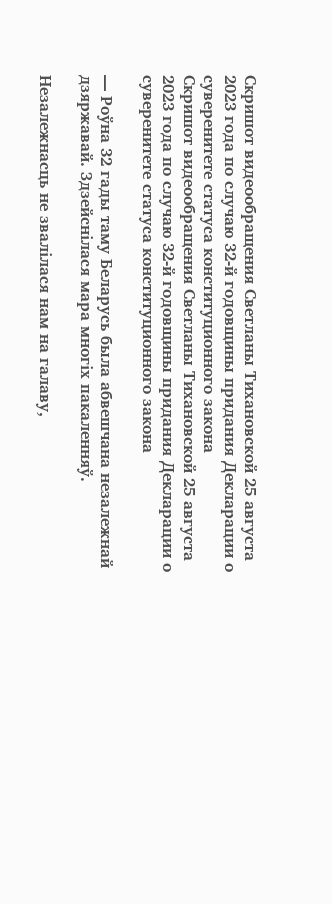Скришот видеообращения Светланы Тихановской 25 августа 2023 года по случаю 32-й годовщины придания Декларации о суверенитете статуса конституционного закона
Скришот видеообращения Светланы Тихановской 25 августа 2023 года по случаю 32-й годовщины придания Декларации о суверенитете статуса конституционного закона

— Роўна 32 гады таму Беларусь была абвешчана незалежнай дзяржавай. Здзейснілася мара многіх пакаленняў.

Незалежнасць не звалілася нам на галаву,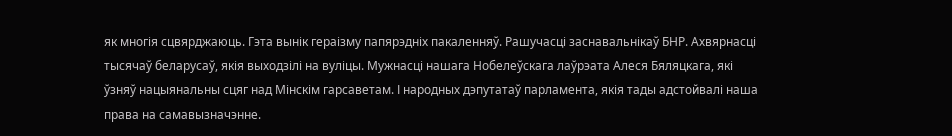як многія сцвярджаюць. Гэта вынік гераізму папярэдніх пакаленняў. Рашучасці заснавальнікаў БНР. Ахвярнасці тысячаў беларусаў, якія выходзілі на вуліцы. Мужнасці нашага Нобелеўскага лаўрэата Алеся Бяляцкага, які ўзняў нацыянальны сцяг над Мінскім гарсаветам. І народных дэпутатаў парламента, якія тады адстойвалі наша права на самавызначэнне.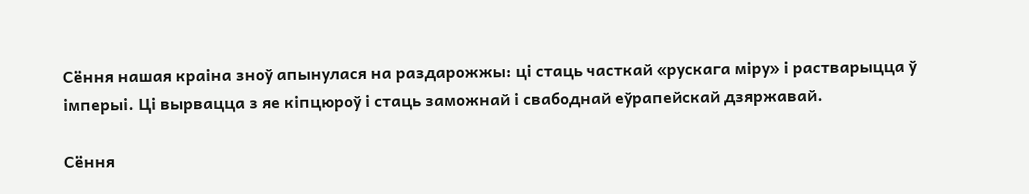Сёння нашая краіна зноў апынулася на раздарожжы: ці стаць часткай «рускага міру» і растварыцца ў імперыі. Ці вырвацца з яе кіпцюроў і стаць заможнай і свабоднай еўрапейскай дзяржавай.

Сёння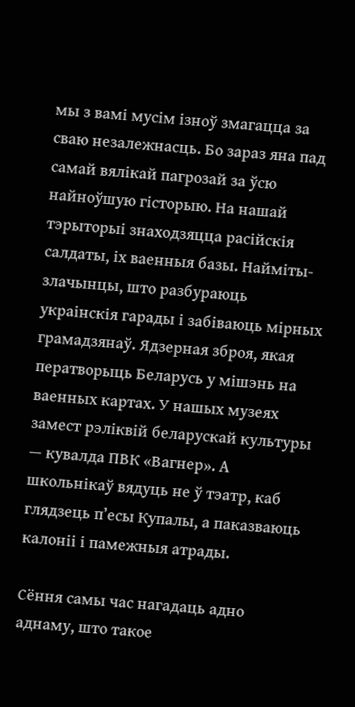мы з вамі мусім ізноў змагацца за сваю незалежнасць. Бо зараз яна пад самай вялікай пагрозай за ўсю найноўшую гісторыю. На нашай тэрыторыі знаходзяцца расійскія салдаты, іх ваенныя базы. Наймiты-злачынцы, што разбураюць украінскія гарады і забіваюць мірных грамадзянаў. Ядзерная зброя, якая ператворыць Беларусь у мішэнь на ваенных картах. У нашых музеях замест рэліквій беларускай культуры — кувалда ПВК «Вагнер». А школьнікаў вядуць не ў тэатр, каб глядзець п’есы Купалы, а паказваюць калоніі і памежныя атрады.

Сёння самы час нагадаць адно аднаму, што такое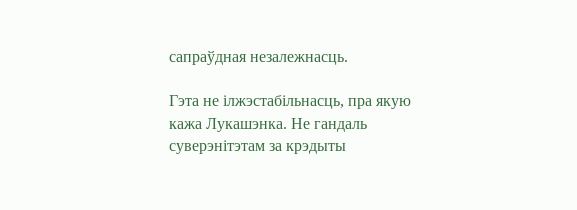сапраўдная незалежнасць.

Гэта не ілжэстабільнасць, пра якую кажа Лукашэнка. Не гандаль суверэнітэтам за крэдыты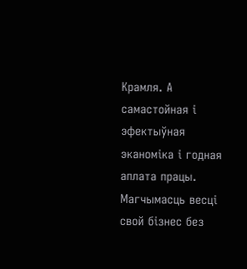Крамля. А самастойная і эфектыўная эканоміка і годная аплата працы. Магчымасць весці свой бізнес без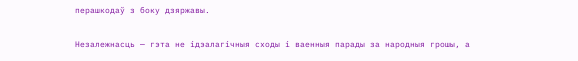перашкодаў з боку дзяржавы.

Незалежнасць — гэта не iдэалагiчныя сходы і ваенныя парады за народныя грошы, а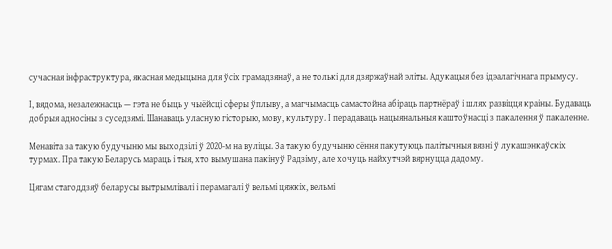сучасная інфраструктура, якасная медыцына для ўсіх грамадзянаў, а не толькі для дзяржаўнай эліты. Адукацыя без ідэалагічнага прымусу.

І, вядома, незалежнасць — гэта не быць у чыёйсці сферы ўплыву, а магчымасць самастойна абіраць партнёраў і шлях развіцця краiны. Будаваць добрыя адносіны з суседзямі. Шанаваць уласную гісторыю, мову, культуру. І перадаваць нацыянальныя каштоўнасці з пакалення ў пакаленне.

Менавіта за такую будучыню мы выходзілі ў 2020-м на вуліцы. За такую будучыню сёння пакутуюць палітычныя вязні ў лукашэнкаўскіх турмах. Пра такую Беларусь мараць і тыя, хто вымушана пакінуў Радзіму, але хочуць найхутчэй вярнуцца дадому.

Цягам стагоддзяў беларусы вытрымлівалі і перамагалі ў вельмі цяжкіх, вельмі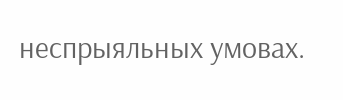неспрыяльных умовах.